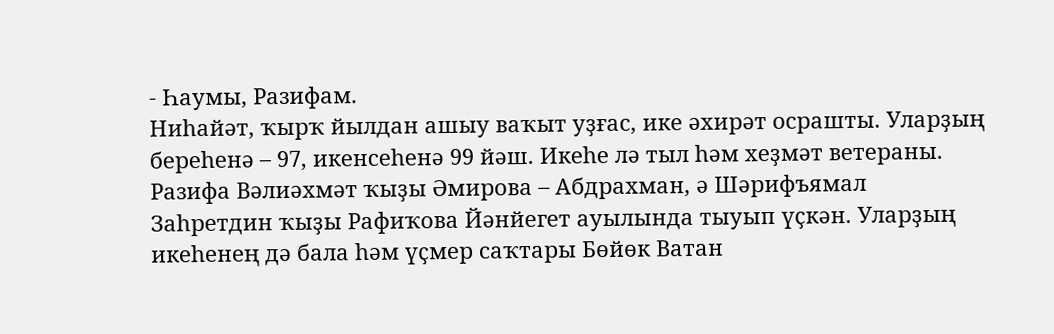- Һаумы, Разифам.
Ниһайәт, ҡырҡ йылдан ашыу ваҡыт уҙғас, ике әхирәт осрашты. Уларҙың береһенә – 97, икенсеһенә 99 йәш. Икеһе лә тыл һәм хеҙмәт ветераны. Разифа Вәлиәхмәт ҡыҙы Әмирова – Абдрахман, ә Шәрифъямал Заһретдин ҡыҙы Рафиҡова Йәнйегет ауылында тыуып үҫкән. Уларҙың икеһенең дә бала һәм үҫмер саҡтары Бөйөк Ватан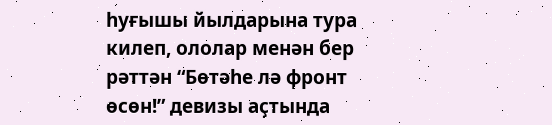һуғышы йылдарына тура килеп, ололар менән бер рәттән “Бөтәһе лә фронт өсөн!” девизы аҫтында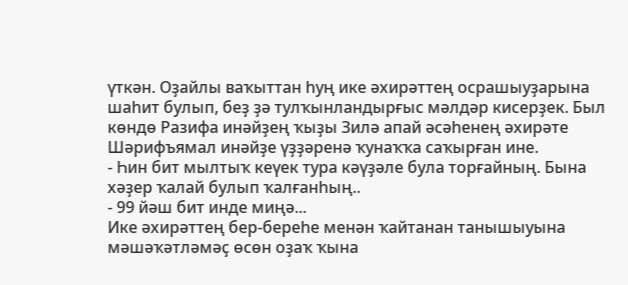үткән. Оҙайлы ваҡыттан һуң ике әхирәттең осрашыуҙарына шаһит булып, беҙ ҙә тулҡынландырғыс мәлдәр кисерҙек. Был көндө Разифа инәйҙең ҡыҙы Зилә апай әсәһенең әхирәте Шәрифъямал инәйҙе үҙҙәренә ҡунаҡҡа саҡырған ине.
- Һин бит мылтыҡ кеүек тура кәүҙәле була торғайның. Бына хәҙер ҡалай булып ҡалғанһың..
- 99 йәш бит инде миңә...
Ике әхирәттең бер-береһе менән ҡайтанан танышыуына мәшәҡәтләмәҫ өсөн оҙаҡ ҡына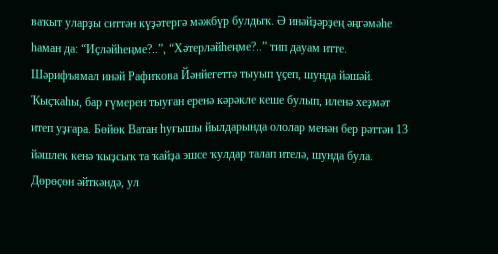ваҡыт уларҙы ситтән күҙәтергә мәжбүр булдыҡ. Ә инәйҙәрҙең әңгәмәһе һаман да: “Иҫләйһеңме?..”, “Хәтерләйһеңме?..” тип дауам итте.
Шәрифъямал инәй Рафиҡова Йәнйегеттә тыуып үҫеп, шунда йәшәй. Ҡыҫҡаһы, бар ғүмерен тыуған еренә кәрәкле кеше булып, иленә хеҙмәт итеп уҙғара. Бөйөк Ватан һуғышы йылдарында ололар менән бер рәттән 13 йәшлек кенә ҡыҙсыҡ та ҡайҙа эшсе ҡулдар талап ителә, шунда була. Дөрөҫөн әйткәндә, ул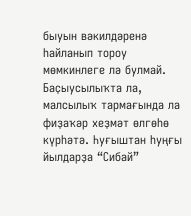быуын вәкилдәренә һайланып тороу мөмкинлеге лә булмай. Баҫыусылыҡта ла, малсылыҡ тармағында ла фиҙаҡәр хеҙмәт өлгөһө күрһәтә. Һуғыштан һуңғы йылдарҙа “Сибай”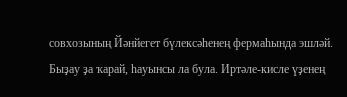совхозының Йәнйегет бүлексәһенең фермаһында эшләй. Быҙау ҙа ҡарай, һауынсы ла була. Иртәле-кисле үҙенең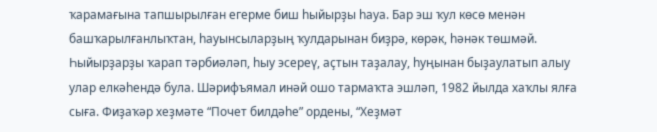ҡарамағына тапшырылған егерме биш һыйырҙы һауа. Бар эш ҡул көсө менән башҡарылғанлыҡтан, һауынсыларҙың ҡулдарынан биҙрә, көрәк, һәнәк төшмәй. Һыйырҙарҙы ҡарап тәрбиәләп, һыу эсереү, аҫтын таҙалау, һуңынан быҙаулатып алыу улар елкәһендә була. Шәрифъямал инәй ошо тармаҡта эшләп, 1982 йылда хаҡлы ялға сыға. Фиҙаҡәр хеҙмәте “Почет билдәһе” ордены, “Хеҙмәт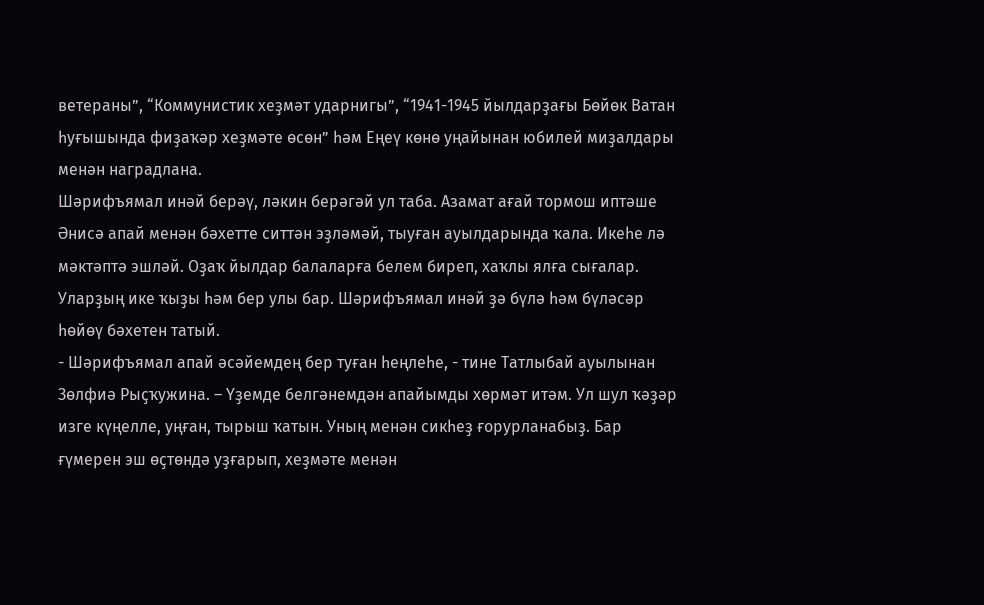ветераны”, “Коммунистик хеҙмәт ударнигы”, “1941-1945 йылдарҙағы Бөйөк Ватан һуғышында фиҙаҡәр хеҙмәте өсөн” һәм Еңеү көнө уңайынан юбилей миҙалдары менән наградлана.
Шәрифъямал инәй берәү, ләкин берәгәй ул таба. Азамат ағай тормош иптәше Әнисә апай менән бәхетте ситтән эҙләмәй, тыуған ауылдарында ҡала. Икеһе лә мәктәптә эшләй. Оҙаҡ йылдар балаларға белем биреп, хаҡлы ялға сығалар. Уларҙың ике ҡыҙы һәм бер улы бар. Шәрифъямал инәй ҙә бүлә һәм бүләсәр һөйөү бәхетен татый.
- Шәрифъямал апай әсәйемдең бер туған һеңлеһе, - тине Татлыбай ауылынан Зөлфиә Рыҫҡужина. – Үҙемде белгәнемдән апайымды хөрмәт итәм. Ул шул ҡәҙәр изге күңелле, уңған, тырыш ҡатын. Уның менән сикһеҙ ғорурланабыҙ. Бар ғүмерен эш өҫтөндә уҙғарып, хеҙмәте менән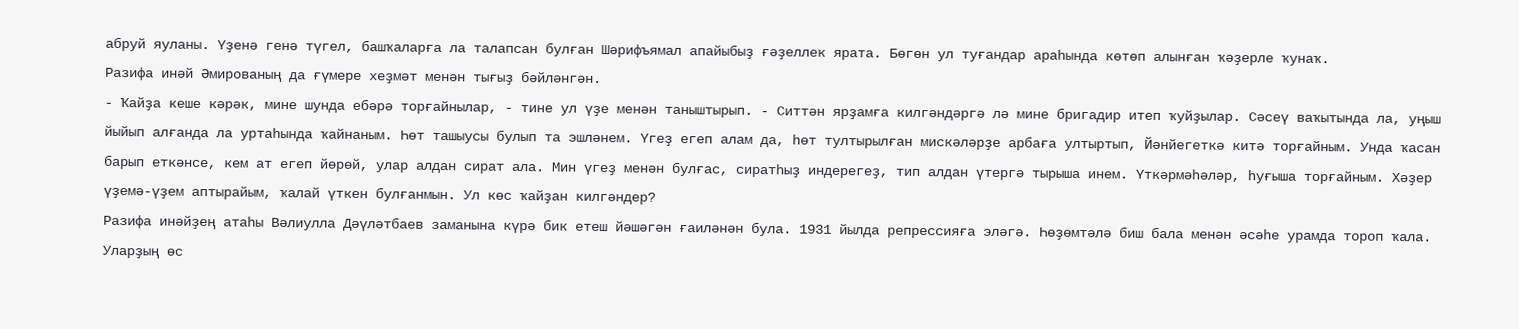абруй яуланы. Үҙенә генә түгел, башҡаларға ла талапсан булған Шәрифъямал апайыбыҙ ғәҙеллек ярата. Бөгөн ул туғандар араһында көтөп алынған ҡәҙерле ҡунаҡ.
Разифа инәй Әмированың да ғүмере хеҙмәт менән тығыҙ бәйләнгән.
- Ҡайҙа кеше кәрәк, мине шунда ебәрә торғайнылар, - тине ул үҙе менән таныштырып. - Ситтән ярҙамға килгәндәргә лә мине бригадир итеп ҡуйҙылар. Сәсеү ваҡытында ла, уңыш йыйып алғанда ла уртаһында ҡайнаным. Һөт ташыусы булып та эшләнем. Үгеҙ егеп алам да, һөт тултырылған мискәләрҙе арбаға ултыртып, Йәнйегеткә китә торғайным. Унда ҡасан барып еткәнсе, кем ат егеп йөрөй, улар алдан сират ала. Мин үгеҙ менән булғас, сиратһыҙ индерегеҙ, тип алдан үтергә тырыша инем. Үткәрмәһәләр, һуғыша торғайным. Хәҙер үҙемә-үҙем аптырайым, ҡалай үткен булғанмын. Ул көс ҡайҙан килгәндер?
Разифа инәйҙең атаһы Вәлиулла Дәүләтбаев заманына күрә бик етеш йәшәгән ғаиләнән була. 1931 йылда репрессияға эләгә. Һөҙөмтәлә биш бала менән әсәһе урамда тороп ҡала. Уларҙың өс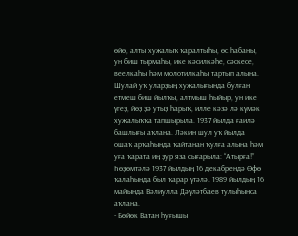өйө, алты хужалыҡ ҡаралтыһы, өс һабаны, ун биш тырмаһы, ике кәсилкәһе, сәскесе, веелкаһы һәм молотилкаһы тартып алына. Шулай уҡ уларҙың хужалығында булған етмеш биш йылҡы, алтмыш һыйыр, ун ике үгеҙ, йөҙ ҙә утыҙ һарыҡ, илле кәзә лә күмәк хужалыҡҡа тапшырыла. 1937 йылда ғаилә башлығы аҡлана. Ләкин шул уҡ йылда ошаҡ арҡаһында ҡайтанан ҡулға алына һәм уға ҡарата иң ҙур яза сығарыла: “Атырға!” Һөҙөмтәлә 1937 йылдың 16 декабрендә Өфө ҡалаһында был ҡарар үтәлә. 1989 йылдың 16 майында Вәлиулла Дәүләтбаев тулыһынса аҡлана.
- Бөйөк Ватан һуғышы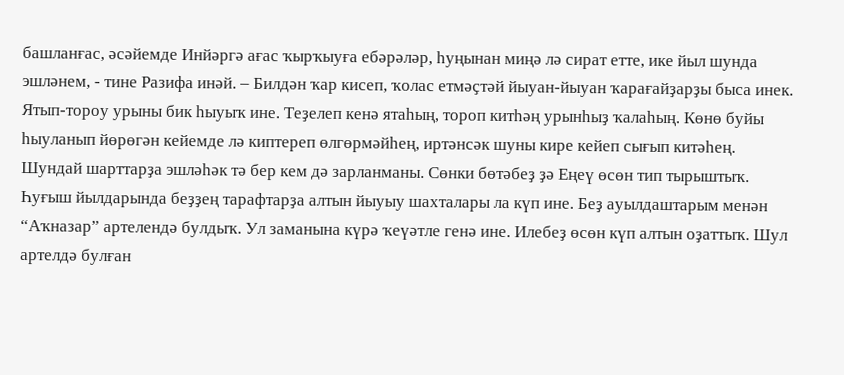башланғас, әсәйемде Инйәргә ағас ҡырҡыуға ебәрәләр, һуңынан миңә лә сират етте, ике йыл шунда эшләнем, - тине Разифа инәй. – Билдән ҡар кисеп, ҡолас етмәҫтәй йыуан-йыуан ҡарағайҙарҙы быса инек. Ятып-тороу урыны бик һыуыҡ ине. Теҙелеп кенә ятаһың, тороп китһәң урынһыҙ ҡалаһың. Көнө буйы һыуланып йөрөгән кейемде лә киптереп өлгөрмәйһең, иртәнсәк шуны кире кейеп сығып китәһең. Шундай шарттарҙа эшләһәк тә бер кем дә зарланманы. Сөнки бөтәбеҙ ҙә Еңеү өсөн тип тырыштыҡ.
Һуғыш йылдарында беҙҙең тарафтарҙа алтын йыуыу шахталары ла күп ине. Беҙ ауылдаштарым менән “Аҡназар” артелендә булдыҡ. Ул заманына күрә ҡеүәтле генә ине. Илебеҙ өсөн күп алтын оҙаттыҡ. Шул артелдә булған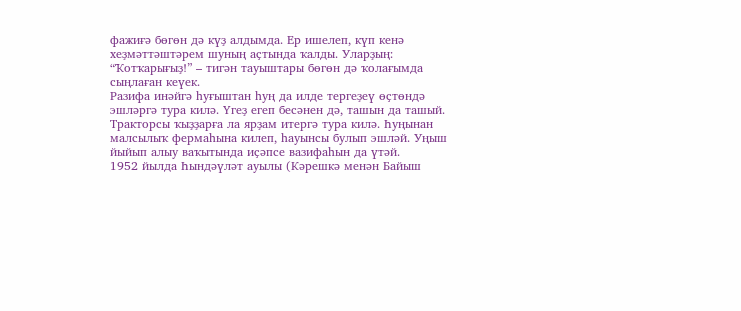фажиғә бөгөн дә күҙ алдымда. Ер ишелеп, күп кенә хеҙмәттәштәрем шуның аҫтында ҡалды. Уларҙың: “Ҡотҡарығыҙ!” – тигән тауыштары бөгөн дә ҡолағымда сыңлаған кеүек.
Разифа инәйгә һуғыштан һуң да илде тергеҙеү өҫтөндә эшләргә тура килә. Үгеҙ егеп бесәнен дә, ташын да ташый. Тракторсы ҡыҙҙарға ла ярҙам итергә тура килә. Һуңынан малсылыҡ фермаһына килеп, һауынсы булып эшләй. Уңыш йыйып алыу ваҡытында иҫәпсе вазифаһын да үтәй.
1952 йылда Һындәүләт ауылы (Кәрешкә менән Байыш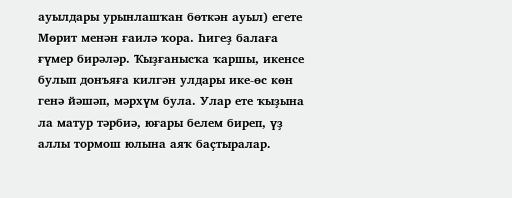ауылдары урынлашҡан бөткән ауыл) егете Мөрит менән ғаилә ҡора. Һигеҙ балаға ғүмер бирәләр. Ҡыҙғанысҡа ҡаршы, икенсе булып донъяға килгән улдары ике-өс көн генә йәшәп, мәрхүм була. Улар ете ҡыҙына ла матур тәрбиә, юғары белем биреп, үҙ аллы тормош юлына аяҡ баҫтыралар.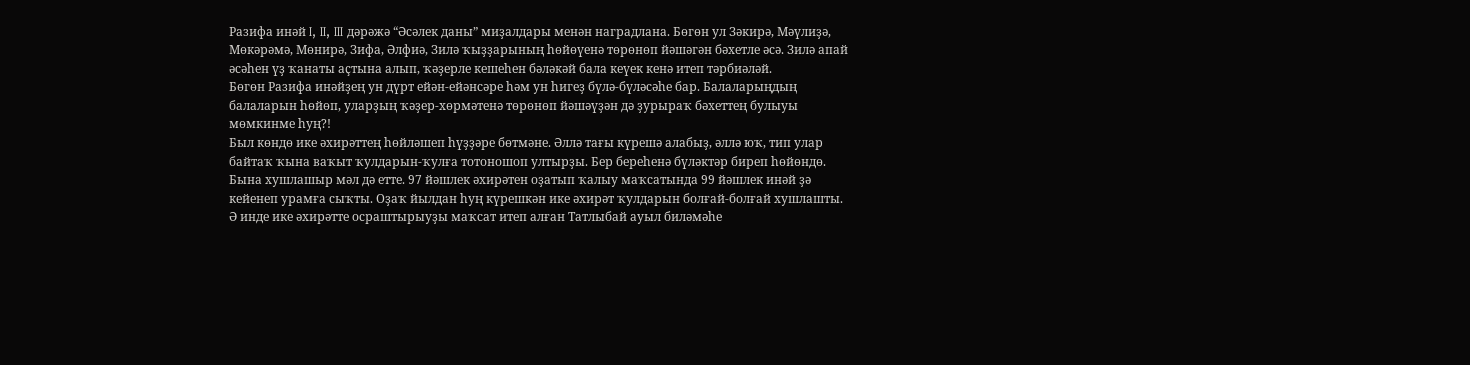Разифа инәй I, II, III дәрәжә “Әсәлек даны” миҙалдары менән наградлана. Бөгөн ул Зәкирә, Мәүлиҙә, Мөкәрәмә, Мөнирә, Зифа, Әлфиә, Зилә ҡыҙҙарының һөйөүенә төрөнөп йәшәгән бәхетле әсә. Зилә апай әсәһен үҙ ҡанаты аҫтына алып, ҡәҙерле кешеһен бәләкәй бала кеүек кенә итеп тәрбиәләй.
Бөгөн Разифа инәйҙең ун дүрт ейән-ейәнсәре һәм ун һигеҙ бүлә-бүләсәһе бар. Балаларыңдың балаларын һөйөп, уларҙың ҡәҙер-хөрмәтенә төрөнөп йәшәүҙән дә ҙурыраҡ бәхеттең булыуы мөмкинме һуң?!
Был көндө ике әхирәттең һөйләшеп һүҙҙәре бөтмәне. Әллә тағы күрешә алабыҙ, әллә юҡ, тип улар байтаҡ ҡына ваҡыт ҡулдарын-ҡулға тотоношоп ултырҙы. Бер береһенә бүләктәр биреп һөйөндө.
Бына хушлашыр мәл дә етте. 97 йәшлек әхирәтен оҙатып ҡалыу маҡсатында 99 йәшлек инәй ҙә кейенеп урамға сыҡты. Оҙаҡ йылдан һуң күрешкән ике әхирәт ҡулдарын болғай-болғай хушлашты.
Ә инде ике әхирәтте осраштырыуҙы маҡсат итеп алған Татлыбай ауыл биләмәһе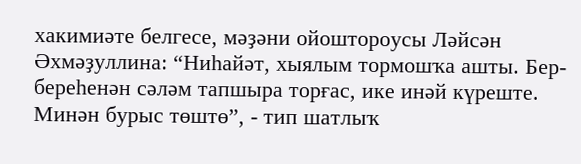хакимиәте белгесе, мәҙәни ойоштороусы Ләйсән Әхмәҙуллина: “Ниһайәт, хыялым тормошҡа ашты. Бер-береһенән сәләм тапшыра торғас, ике инәй күреште. Минән бурыс төштө”, - тип шатлыҡ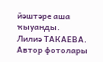йәштәре аша ҡыуанды.
Лилиә ТАКАЕВА.
Автор фотолары